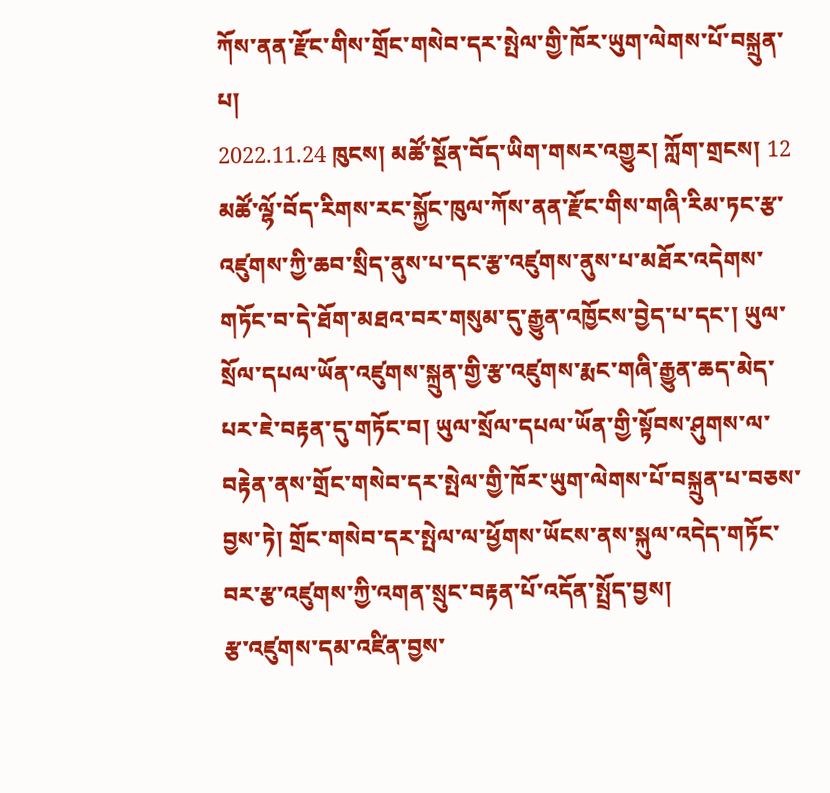ཀོས་ནན་རྫོང་གིས་གྲོང་གསེབ་དར་སྤེལ་གྱི་ཁོར་ཡུག་ལེགས་པོ་བསྐྲུན་པ།
2022.11.24 ཁུངས། མཚོ་སྔོན་བོད་ཡིག་གསར་འགྱུར། ཀློག་གྲངས། 12
མཚོ་ལྷོ་བོད་རིགས་རང་སྐྱོང་ཁུལ་ཀོས་ནན་རྫོང་གིས་གཞི་རིམ་ཏང་རྩ་འཛུགས་ཀྱི་ཆབ་སྲིད་ནུས་པ་དང་རྩ་འཛུགས་ནུས་པ་མཐོར་འདེགས་གཏོང་བ་དེ་ཐོག་མཐའ་བར་གསུམ་དུ་རྒྱུན་འཁྱོངས་བྱེད་པ་དང་། ཡུལ་སྲོལ་དཔལ་ཡོན་འཛུགས་སྐྲུན་གྱི་རྩ་འཛུགས་རྨང་གཞི་རྒྱུན་ཆད་མེད་པར་ཇེ་བརྟན་དུ་གཏོང་བ། ཡུལ་སྲོལ་དཔལ་ཡོན་གྱི་སྟོབས་ཤུགས་ལ་བརྟེན་ནས་གྲོང་གསེབ་དར་སྤེལ་གྱི་ཁོར་ཡུག་ལེགས་པོ་བསྐྲུན་པ་བཅས་བྱས་ཏེ། གྲོང་གསེབ་དར་སྤེལ་ལ་ཕྱོགས་ཡོངས་ནས་སྐུལ་འདེད་གཏོང་བར་རྩ་འཛུགས་ཀྱི་འགན་སྲུང་བརྟན་པོ་འདོན་སྤྲོད་བྱས།
རྩ་འཛུགས་དམ་འཛིན་བྱས་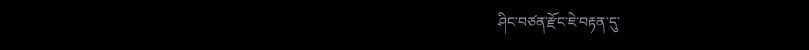ཤིང་བཙན་རྫོང་ཇེ་བརྟན་དུ་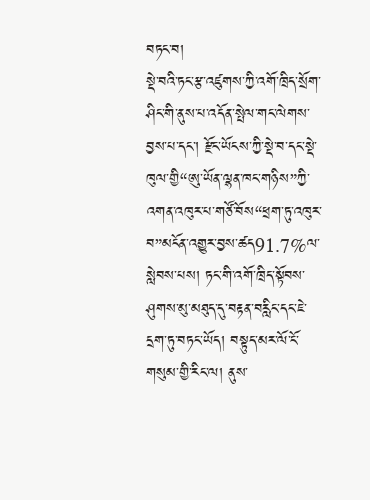བཏང་བ།
སྡེ་བའི་ཏང་རྩ་འཛུགས་ཀྱི་འགོ་ཁྲིད་སྲོག་ཤིང་གི་ནུས་པ་འདོན་སྤེལ་གང་ལེགས་བྱས་པ་དང་། རྫོང་ཡོངས་ཀྱི་སྡེ་བ་དང་སྡེ་ཁུལ་གྱི“ཨུ་ཡོན་ལྷན་ཁང་གཉིས”ཀྱི་འགན་འཁུར་པ་གཙོ་བོས“ཕྲག་ཏུ་འཁུར་བ”མངོན་འགྱུར་བྱས་ཚད91.7%ལ་སླེབས་པས། ཏང་གི་འགོ་ཁྲིད་སྟོབས་ཤུགས་མུ་མཐུད་དུ་བརྟན་བརླིང་དང་ཇེ་དྲག་ཏུ་བཏང་ཡོད། བསྟུད་མར་ལོ་ངོ་གསུམ་གྱི་རིང་ལ། ནུས་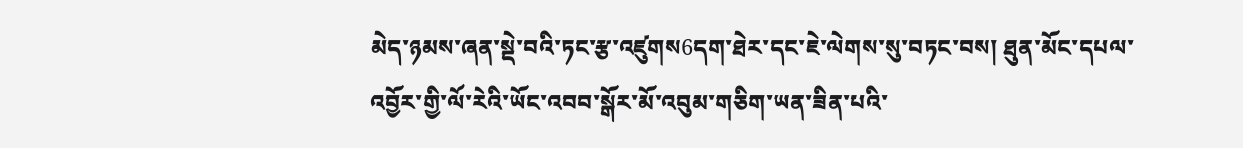མེད་ཉམས་ཞན་སྡེ་བའི་ཏང་རྩ་འཛུགས6དག་ཐེར་དང་ཇེ་ལེགས་སུ་བཏང་བས། ཐུན་མོང་དཔལ་འབྱོར་གྱི་ལོ་རེའི་ཡོང་འབབ་སྒོར་མོ་འབུམ་གཅིག་ཡན་ཟིན་པའི་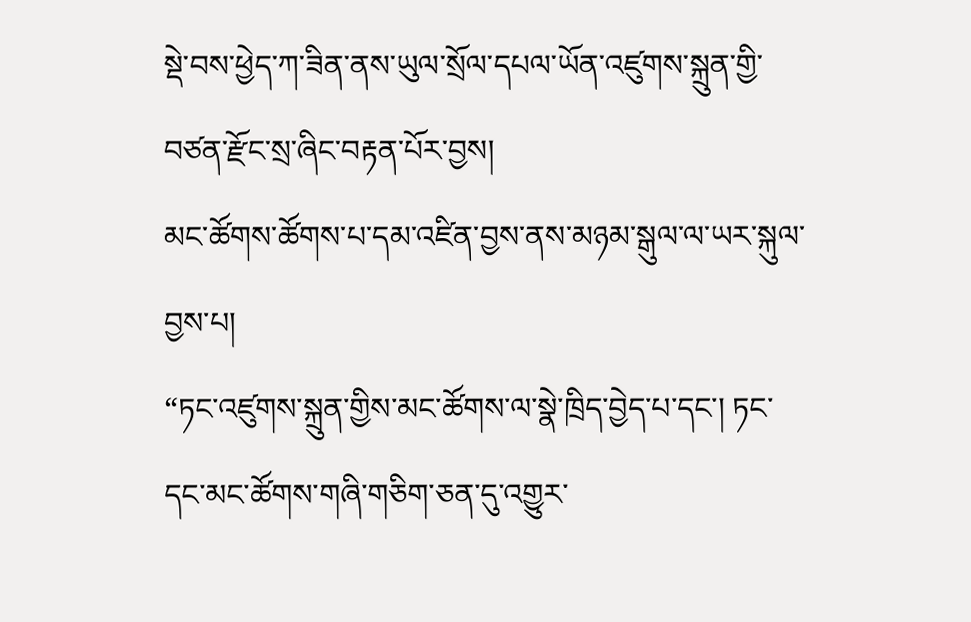སྡེ་བས་ཕྱེད་ཀ་ཟིན་ནས་ཡུལ་སྲོལ་དཔལ་ཡོན་འཛུགས་སྐྲུན་གྱི་བཙན་རྫོང་སྲ་ཞིང་བརྟན་པོར་བྱས།
མང་ཚོགས་ཚོགས་པ་དམ་འཛིན་བྱས་ནས་མཉམ་སྒུལ་ལ་ཡར་སྐུལ་བྱས་པ།
“ཏང་འཛུགས་སྐྲུན་གྱིས་མང་ཚོགས་ལ་སྣེ་ཁྲིད་བྱེད་པ་དང་། ཏང་དང་མང་ཚོགས་གཞི་གཅིག་ཅན་དུ་འགྱུར་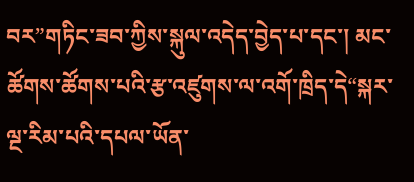བར”གཏིང་ཟབ་ཀྱིས་སྐུལ་འདེད་བྱེད་པ་དང་། མང་ཚོགས་ཚོགས་པའི་རྩ་འཛུགས་ལ་འགོ་ཁྲིད་དེ“སྐར་ལྔ་རིམ་པའི་དཔལ་ཡོན་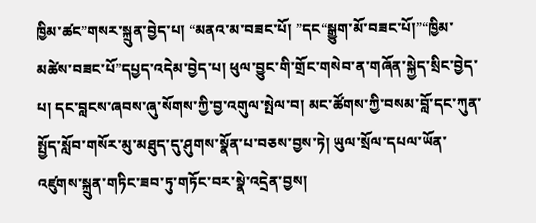ཁྱིམ་ཚང”གསར་སྐྲུན་བྱེད་པ། “མནའ་མ་བཟང་པོ། ”དང“སྒྱུག་མོ་བཟང་པོ།”“ཁྱིམ་མཚེས་བཟང་པོ”དཔྱད་འདེམ་བྱེད་པ། ཕུལ་བྱུང་གི་གྲོང་གསེབ་ན་གཞོན་སྐྱེད་སྲིང་བྱེད་པ། དང་བླངས་ཞབས་ཞུ་སོགས་ཀྱི་བྱ་འགུལ་སྤེལ་བ། མང་ཚོགས་ཀྱི་བསམ་བློ་དང་ཀུན་སྤྱོད་སློབ་གསོར་མུ་མཐུད་དུ་ཤུགས་སྣོན་པ་བཅས་བྱས་ཏེ། ཡུལ་སྲོལ་དཔལ་ཡོན་འཛུགས་སྐྲུན་གཏིང་ཟབ་ཏུ་གཏོང་བར་སྣེ་འདྲེན་བྱས།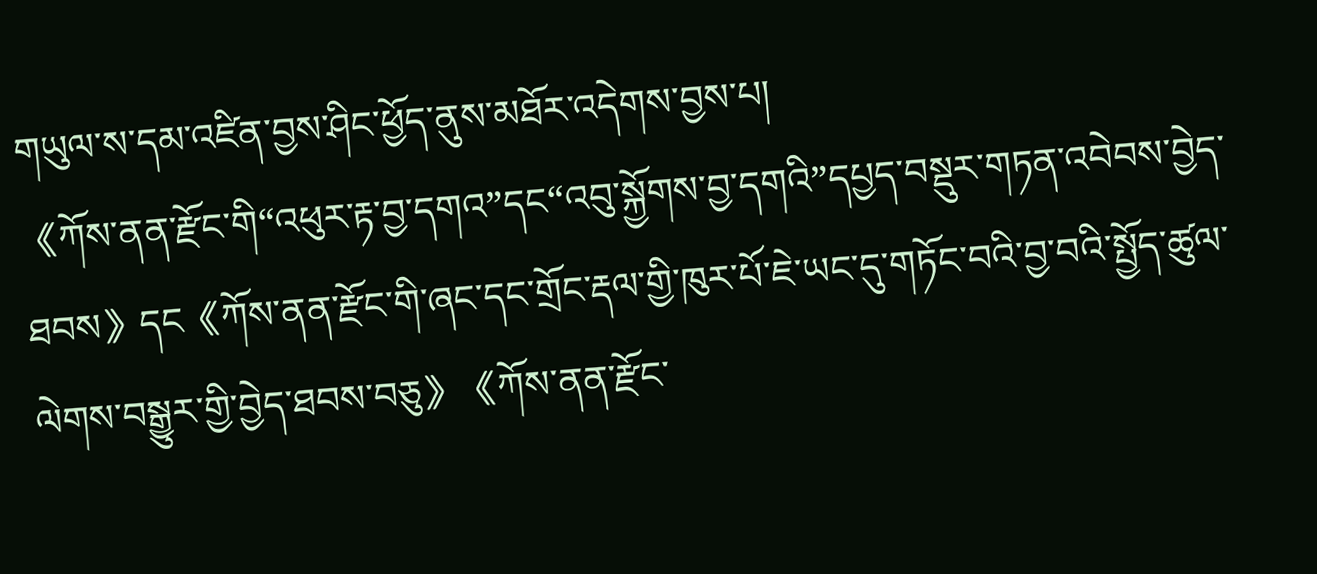གཡུལ་ས་དམ་འཛིན་བྱས་ཤིང་ཕྱོད་ནུས་མཐོར་འདེགས་བྱས་པ།
《ཀོས་ནན་རྫོང་གི“འཕུར་རྟ་བྱ་དགའ”དང“འབུ་སྐྱོགས་བྱ་དགའི”དཔྱད་བསྡུར་གཏན་འབེབས་བྱེད་ཐབས》དང《ཀོས་ནན་རྫོང་གི་ཞང་དང་གྲོང་རྡལ་གྱི་ཁུར་པོ་ཇེ་ཡང་དུ་གཏོང་བའི་བྱ་བའི་སྤྱོད་ཚུལ་ལེགས་བསྒྱུར་གྱི་བྱེད་ཐབས་བཅུ》《ཀོས་ནན་རྫོང་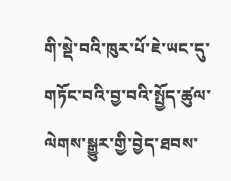གི་སྡེ་བའི་ཁུར་པོ་ཇེ་ཡང་དུ་གཏོང་བའི་བྱ་བའི་སྤྱོད་ཚུལ་ལེགས་སྒྱུར་གྱི་བྱེད་ཐབས་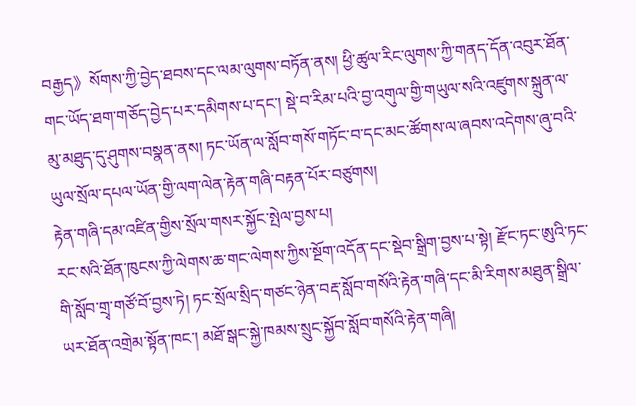བརྒྱད》སོགས་ཀྱི་བྱེད་ཐབས་དང་ལམ་ལུགས་བཏོན་ནས། ཕྱི་ཚུལ་རིང་ལུགས་ཀྱི་གནད་དོན་འབུར་ཐོན་གང་ཡོད་ཐག་གཅོད་བྱེད་པར་དམིགས་པ་དང་། སྡེ་བ་རིམ་པའི་བྱ་འགུལ་གྱི་གཡུལ་སའི་འཛུགས་སྐྲུན་ལ་མུ་མཐུད་དུ་ཤུགས་བསྣན་ནས། ཏང་ཡོན་ལ་སློབ་གསོ་གཏོང་བ་དང་མང་ཚོགས་ལ་ཞབས་འདེགས་ཞུ་བའི་ཡུལ་སྲོལ་དཔལ་ཡོན་གྱི་ལག་ལེན་རྟེན་གཞི་བརྟན་པོར་བཙུགས།
རྟེན་གཞི་དམ་འཛིན་གྱིས་སྲོལ་གསར་སྐྱོང་སྤེལ་བྱས་པ།
རང་སའི་ཐོན་ཁུངས་ཀྱི་ལེགས་ཆ་གང་ལེགས་ཀྱིས་སྔོག་འདོན་དང་སྡེབ་སྒྲིག་བྱས་པ་སྟེ། རྫོང་ཏང་ཨུའི་ཏང་གི་སློབ་གྲྭ་གཙོ་བོ་བྱས་ཏེ། ཏང་སྲོལ་སྲིད་གཙང་ཉེན་བརྡ་སློབ་གསོའི་རྟེན་གཞི་དང་མི་རིགས་མཐུན་སྒྲིལ་ཡར་ཐོན་འགྲེམ་སྟོན་ཁང་། མཐོ་སྒང་སྐྱེ་ཁམས་སྲུང་སྐྱོབ་སློབ་གསོའི་རྟེན་གཞི།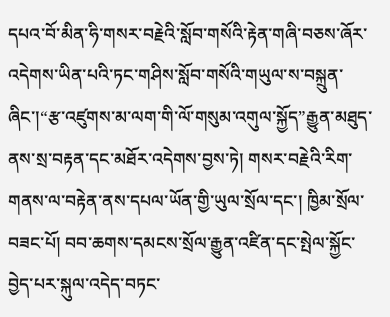དཔའ་བོ་མིན་ཧི་གསར་བརྗེའི་སློབ་གསོའི་རྟེན་གཞི་བཅས་ཞོར་འདེགས་ཡིན་པའི་ཏང་གཤིས་སློབ་གསོའི་གཡུལ་ས་བསྐྲུན་ཞིང་།“རྩ་འཛུགས་མ་ལག་གི་ལོ་གསུམ་འགུལ་སྐྱོད”རྒྱུན་མཐུད་ནས་སྲ་བརྟན་དང་མཐོར་འདེགས་བྱས་ཏེ། གསར་བརྗེའི་རིག་གནས་ལ་བརྟེན་ནས་དཔལ་ཡོན་གྱི་ཡུལ་སྲོལ་དང་། ཁྱིམ་སྲོལ་བཟང་པོ། བབ་ཆགས་དམངས་སྲོལ་རྒྱུན་འཛིན་དང་སྤེལ་སྐྱོང་བྱེད་པར་སྐུལ་འདེད་བཏང་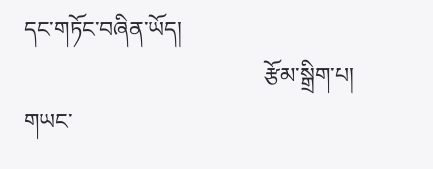དང་གཏོང་བཞིན་ཡོད།
                                          རྩོམ་སྒྲིག་པ། གཡང་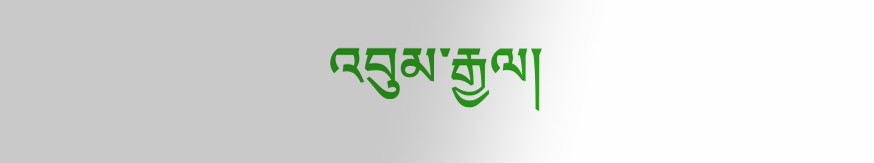འབུམ་རྒྱལ།